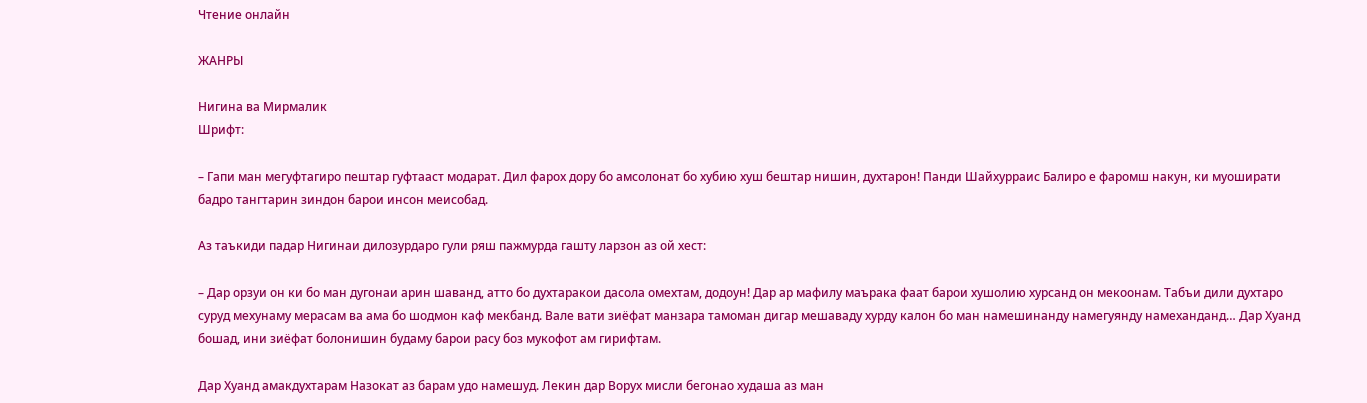Чтение онлайн

ЖАНРЫ

Нигина ва Мирмалик
Шрифт:

– Гапи ман мегуфтагиро пештар гуфтааст модарат. Дил фарох дору бо амсолонат бо хубию хуш бештар нишин, духтарон! Панди Шайхурраис Балиро е фаромш накун, ки муоширати бадро тангтарин зиндон барои инсон меисобад.

Аз таъкиди падар Нигинаи дилозурдаро гули ряш пажмурда гашту ларзон аз ой хест:

– Дар орзуи он ки бо ман дугонаи арин шаванд, атто бо духтаракои дасола омехтам, додоун! Дар ар мафилу маърака фаат барои хушолию хурсанд он мекоонам. Табъи дили духтаро суруд мехунаму мерасам ва ама бо шодмон каф мекбанд. Вале вати зиёфат манзара тамоман дигар мешаваду хурду калон бо ман намешинанду намегуянду намеханданд… Дар Хуанд бошад, ини зиёфат болонишин будаму барои расу боз мукофот ам гирифтам.

Дар Хуанд амакдухтарам Назокат аз барам удо намешуд. Лекин дар Ворух мисли бегонао худаша аз ман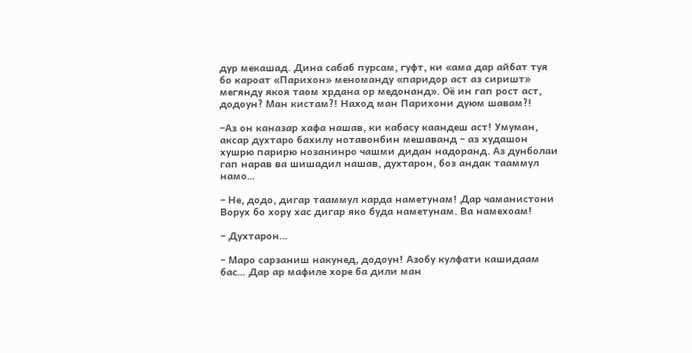дур мекашад. Дина сабаб пурсам, гуфт, ки «ама дар айбат туя бо кароат «Парихон» меноманду «паридор аст аз сиришт» мегянду якоя таом хрдана ор медонанд». Оё ин гап рост аст, додоун? Ман кистам?! Наход ман Парихони дуюм шавам?!

–Аз он каназар хафа нашав, ки кабасу каандеш аст! Умуман, аксар духтаро бахилу нотавонбин мешаванд – аз худашон хушрю парирю нозанинро чашми дидан надоранд. Аз дунболаи гап нарав ва шишадил нашав, духтарон, боз андак тааммул намо…

– Не, додо, дигар тааммул карда наметунам! Дар чаманистони Ворух бо хору хас дигар яко буда наметунам. Ва намехоам!

– Духтарон…

– Маро сарзаниш накунед, додоун! Азобу кулфати кашидаам бас… Дар ар мафиле хоре ба дили ман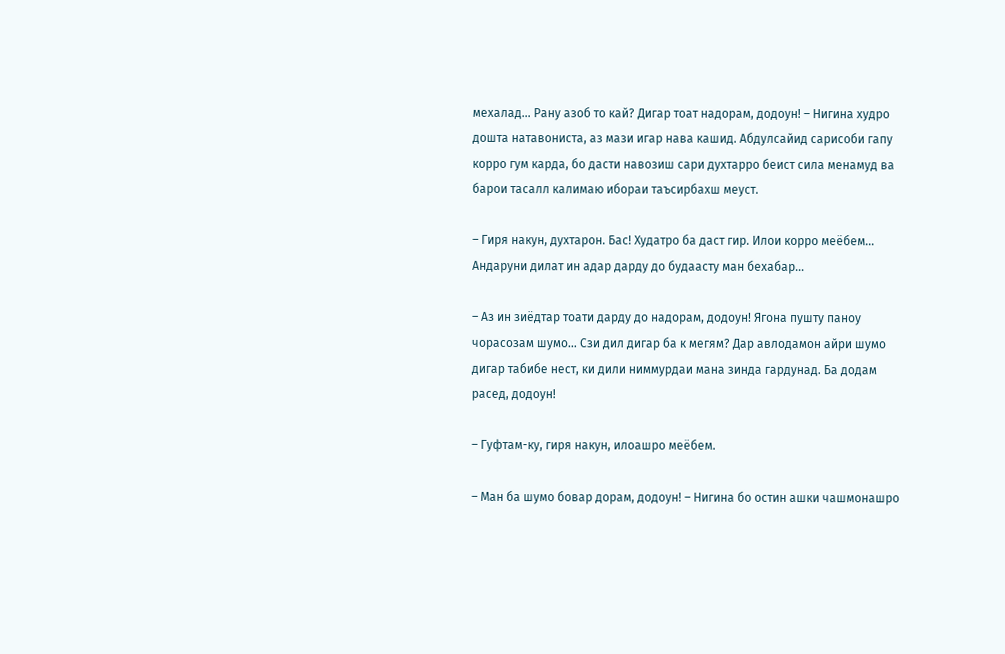мехалад… Рану азоб то кай? Дигар тоат надорам, додоун! – Нигина худро дошта натавониста, аз мази игар нава кашид. Абдулсайид сарисоби гапу корро гум карда, бо дасти навозиш сари духтарро беист сила менамуд ва барои тасалл калимаю ибораи таъсирбахш меуст.

– Гиря накун, духтарон. Бас! Худатро ба даст гир. Илои корро меёбем… Андаруни дилат ин адар дарду до будаасту ман бехабар…

– Аз ин зиёдтар тоати дарду до надорам, додоун! Ягона пушту паноу чорасозам шумо… Сзи дил дигар ба к мегям? Дар авлодамон айри шумо дигар табибе нест, ки дили ниммурдаи мана зинда гардунад. Ба додам расед, додоун!

– Гуфтам-ку, гиря накун, илоашро меёбем.

– Ман ба шумо бовар дорам, додоун! – Нигина бо остин ашки чашмонашро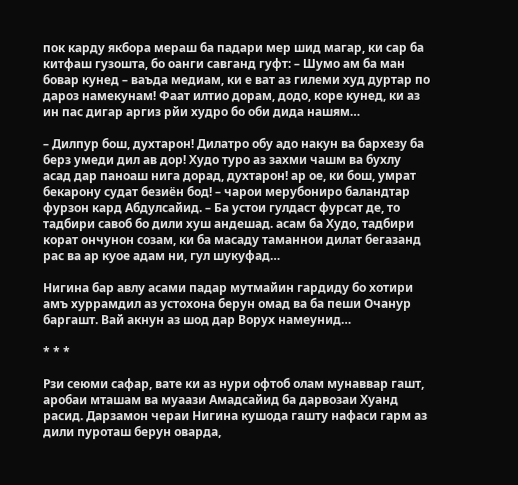пок карду якбора мераш ба падари мер шид магар, ки сар ба китфаш гузошта, бо оанги савганд гуфт: – Шумо ам ба ман бовар кунед – ваъда медиам, ки е ват аз гилеми худ дуртар по дароз намекунам! Фаат илтио дорам, додо, коре кунед, ки аз ин пас дигар аргиз рйи худро бо оби дида нашям…

– Дилпур бош, духтарон! Дилатро обу адо накун ва бархезу ба берз умеди дил ав дор! Худо туро аз захми чашм ва бухлу асад дар паноаш нига дорад, духтарон! ар ое, ки бош, умрат бекарону судат безиён бод! – чарои мерубониро баландтар фурзон кард Абдулсайид. – Ба устои гулдаст фурсат де, то тадбири савоб бо дили хуш андешад. асам ба Худо, тадбири корат ончунон созам, ки ба масаду таманнои дилат бегазанд рас ва ар куое адам ни, гул шукуфад…

Нигина бар авлу асами падар мутмайин гардиду бо хотири амъ хуррамдил аз устохона берун омад ва ба пеши Очанур баргашт. Вай акнун аз шод дар Ворух намеунид…

* * *

Рзи сеюми сафар, вате ки аз нури офтоб олам мунаввар гашт, аробаи мташам ва муаази Амадсайид ба дарвозаи Хуанд расид. Дарзамон чераи Нигина кушода гашту нафаси гарм аз дили пуроташ берун оварда,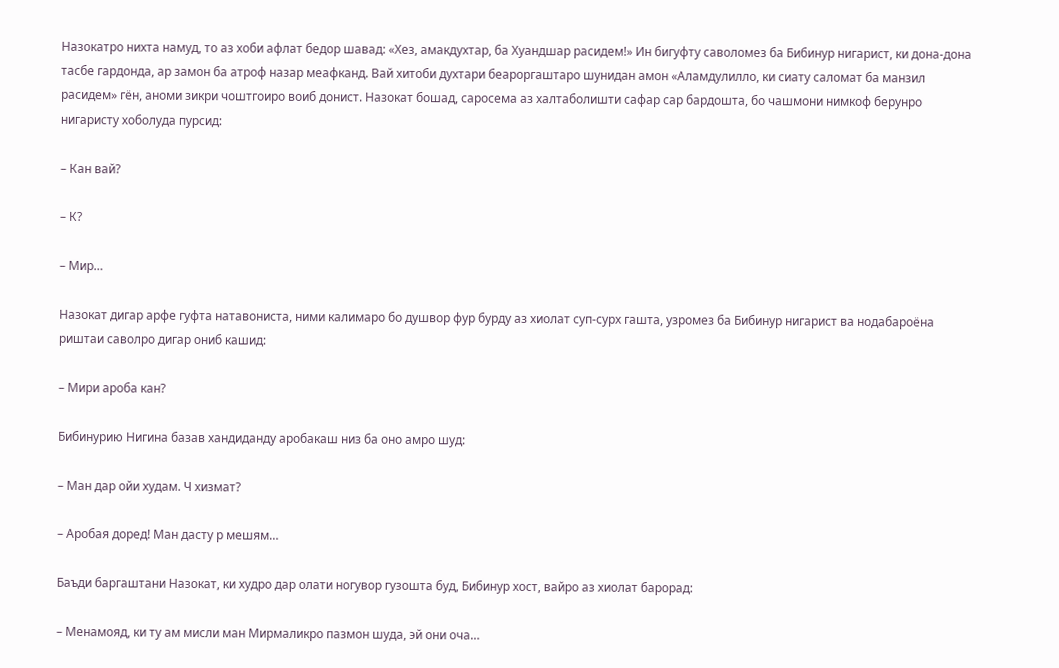Назокатро нихта намуд, то аз хоби афлат бедор шавад: «Хез, амакдухтар, ба Хуандшар расидем!» Ин бигуфту саволомез ба Бибинур нигарист, ки дона-дона тасбе гардонда, ар замон ба атроф назар меафканд. Вай хитоби духтари беароргаштаро шунидан амон «Аламдулилло, ки сиату саломат ба манзил расидем» гён, аноми зикри чоштгоиро воиб донист. Назокат бошад, саросема аз халтаболишти сафар сар бардошта, бо чашмони нимкоф берунро нигаристу хоболуда пурсид:

– Кан вай?

– К?

– Мир…

Назокат дигар арфе гуфта натавониста, ними калимаро бо душвор фур бурду аз хиолат суп-сурх гашта, узромез ба Бибинур нигарист ва нодабароёна риштаи саволро дигар ониб кашид:

– Мири ароба кан?

Бибинурию Нигина базав хандиданду аробакаш низ ба оно амро шуд:

– Ман дар ойи худам. Ч хизмат?

– Аробая доред! Ман дасту р мешям…

Баъди баргаштани Назокат, ки худро дар олати ногувор гузошта буд, Бибинур хост, вайро аз хиолат барорад:

– Менамояд, ки ту ам мисли ман Мирмаликро пазмон шуда, эй они оча…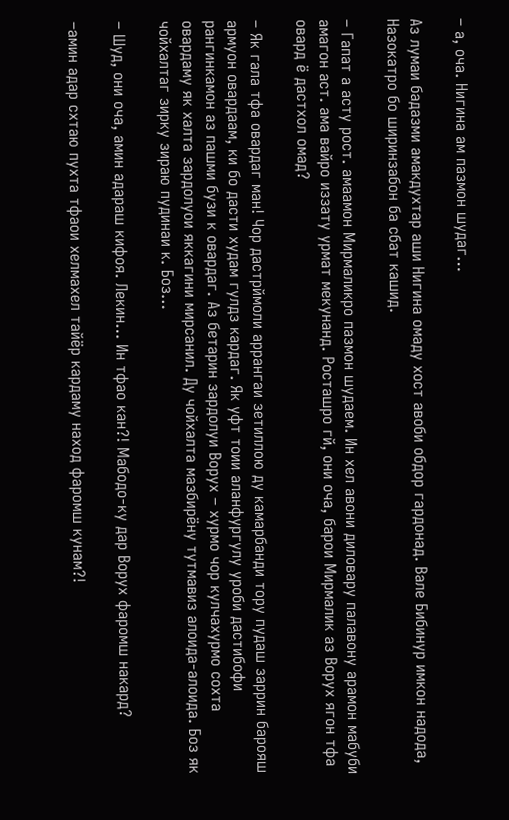– а, оча. Нигина ам пазмон шудаг…

Аз лумаи бадазми амакдухтар аши Нигина омаду хост авоби обдор гардонад. Вале Бибинур имкон надода, Назокатро бо ширинзабон ба сбат кашид.

– Гапат а асту рост. амаамон Мирмаликро пазмон шудаем. Ин хел авони диловару палавону арамон мабуби амагон аст. ама вайро иззату урмат мекунанд. Росташро гй, они оча, барои Мирмалик аз Ворух ягон тфа овард ё дастхол омад?

– Як гала тфа овардаг ман! Чор дастрймоли аррангаи зетиллою ду камарбанди тору пудаш заррин барояш армуон овардаам, ки бо дасти худам гулдз кардаг. Як уфт тоии аланфургулу уроби дастибофи рангинкамон аз пашми бузи к овардаг. Аз бетарин зардолуи Ворух – хурмо чор кулчахурмо сохта овардаму як халта зардолуои яккагини мирсанил. Ду чойхалта мазбирёну тутмавиз алоида-алоида. Боз як чойхалтаг зирку зираю пудинаи к. Боз…

– Шуд, они оча, амин адараш кифоя. Лекин… Ин тфао кан?! Мабодо-ку дар Ворух фаромш накард?

–амин адар схтаю пухта тфаои хелмахел тайёр кардаму наход фаромш кунам?!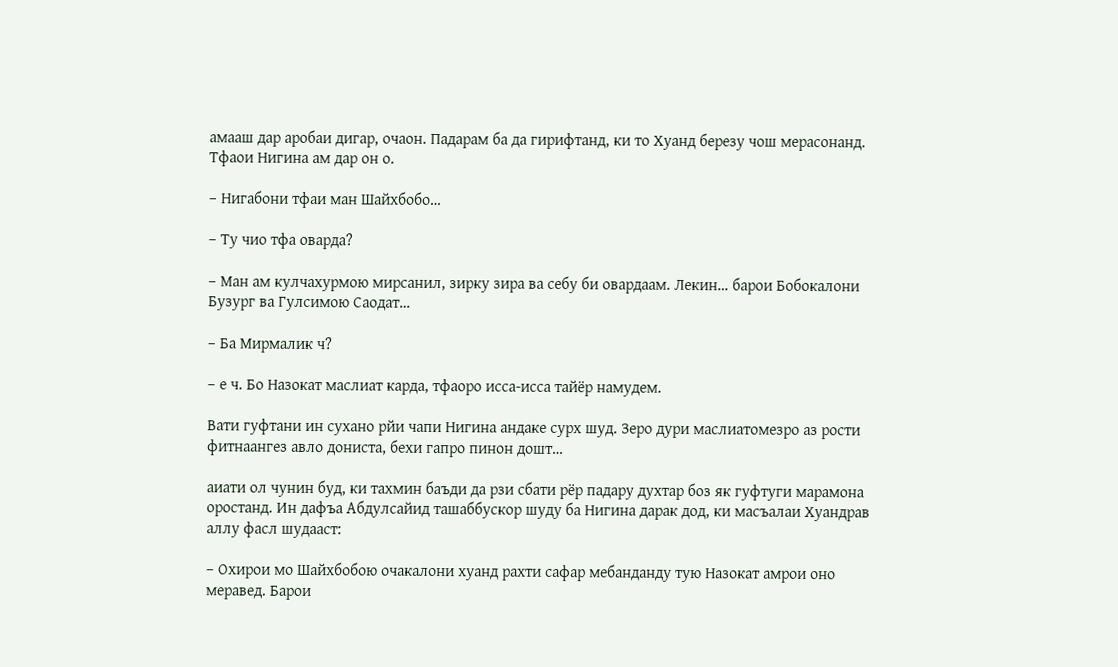амааш дар аробаи дигар, очаон. Падарам ба да гирифтанд, ки то Хуанд березу чош мерасонанд. Тфаои Нигина ам дар он о.

– Нигабони тфаи ман Шайхбобо…

– Ту чио тфа оварда?

– Ман ам кулчахурмою мирсанил, зирку зира ва себу би овардаам. Лекин… барои Бобокалони Бузург ва Гулсимою Саодат…

– Ба Мирмалик ч?

– е ч. Бо Назокат маслиат карда, тфаоро исса-исса тайёр намудем.

Вати гуфтани ин сухано рйи чапи Нигина андаке сурх шуд. Зеро дури маслиатомезро аз рости фитнаангез авло дониста, бехи гапро пинон дошт…

аиати ол чунин буд, ки тахмин баъди да рзи сбати рёр падару духтар боз як гуфтуги марамона оростанд. Ин дафъа Абдулсайид ташаббускор шуду ба Нигина дарак дод, ки масъалаи Хуандрав аллу фасл шудааст:

– Охирои мо Шайхбобою очакалони хуанд рахти сафар мебанданду тую Назокат амрои оно меравед. Барои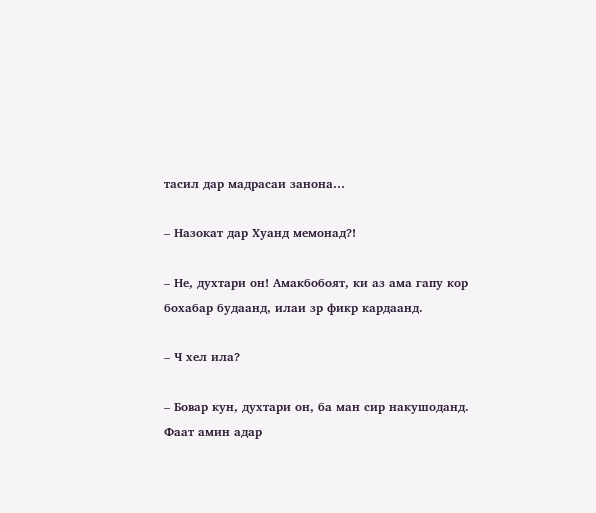тасил дар мадрасаи занона…

– Назокат дар Хуанд мемонад?!

– Не, духтари он! Амакбобоят, ки аз ама гапу кор бохабар будаанд, илаи зр фикр кардаанд.

– Ч хел ила?

– Бовар кун, духтари он, ба ман сир накушоданд. Фаат амин адар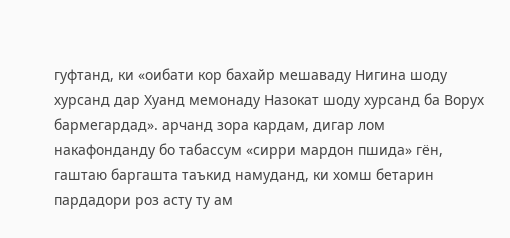гуфтанд, ки «оибати кор бахайр мешаваду Нигина шоду хурсанд дар Хуанд мемонаду Назокат шоду хурсанд ба Ворух бармегардад». арчанд зора кардам, дигар лом накафонданду бо табассум «сирри мардон пшида» гён, гаштаю баргашта таъкид намуданд, ки хомш бетарин пардадори роз асту ту ам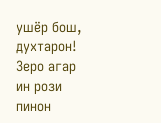ушёр бош, духтарон! Зеро агар ин рози пинон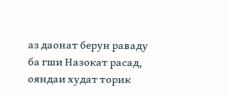аз даонат берун раваду ба гши Назокат расад, ояндаи худат торик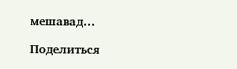мешавад…

Поделиться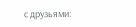с друзьями: